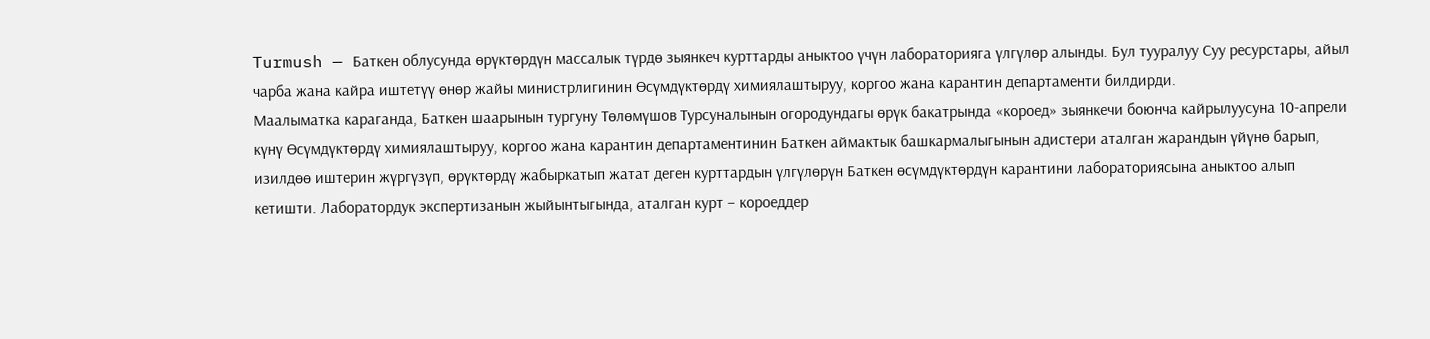Turmush — Баткен облусунда өрүктөрдүн массалык түрдө зыянкеч курттарды аныктоо үчүн лабораторияга үлгүлөр алынды. Бул тууралуу Суу ресурстары, айыл чарба жана кайра иштетүү өнөр жайы министрлигинин Өсүмдүктөрдү химиялаштыруу, коргоо жана карантин департаменти билдирди.
Маалыматка караганда, Баткен шаарынын тургуну Төлөмүшов Турсуналынын огородундагы өрүк бакатрында «короед» зыянкечи боюнча кайрылуусуна 10-апрели күнү Өсүмдүктөрдү химиялаштыруу, коргоо жана карантин департаментинин Баткен аймактык башкармалыгынын адистери аталган жарандын үйүнө барып, изилдөө иштерин жүргүзүп, өрүктөрдү жабыркатып жатат деген курттардын үлгүлөрүн Баткен өсүмдүктөрдүн карантини лабораториясына аныктоо алып кетишти. Лаборатордук экспертизанын жыйынтыгында, аталган курт – короеддер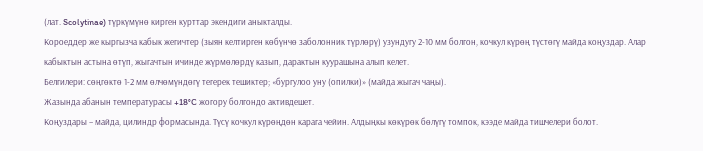(лат. Scolytinae) түркүмүнө кирген курттар экендиги аныкталды.
Короеддер же кыргызча кабык жегичтер (зыян келтирген көбүнчө заболонник түрлөрү) узундугу 2-10 мм болгон, кочкул күрөң түстөгү майда коңуздар. Алар кабыктын астына өтүп, жыгачтын ичинде жүрмөлөрдү казып, дарактын куурашына алып келет.
Белгилери: сөңгөктө 1-2 мм өлчөмүндөгү тегерек тешиктер; «бургулоо уну (опилки)» (майда жыгач чаңы).
Жазында абанын температурасы +18°C жогору болгондо активдешет.
Коңуздары – майда, цилиндр формасында. Түсү кочкул күрөңдөн карага чейин. Алдыңкы көкүрөк бөлүгү томпок, кээде майда тишчелери болот.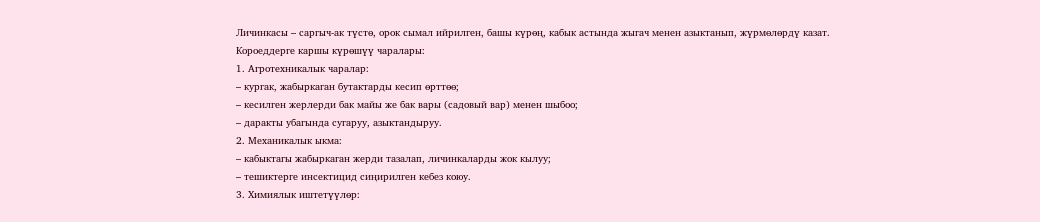Личинкасы – саргыч-ак түстө, орок сымал ийрилген, башы күрөң, кабык астында жыгач менен азыктанып, жүрмөлөрдү казат.
Короеддерге каршы күрөшүү чаралары:
1. Агротехникалык чаралар:
– кургак, жабыркаган бутактарды кесип өрттөө;
– кесилген жерлерди бак майы же бак вары (садовый вар) менен шыбоо;
– даракты убагында сугаруу, азыктандыруу.
2. Механикалык ыкма:
– кабыктагы жабыркаган жерди тазалап, личинкаларды жок кылуу;
– тешиктерге инсектицид сиңирилген кебез коюу.
3. Химиялык иштетүүлөр: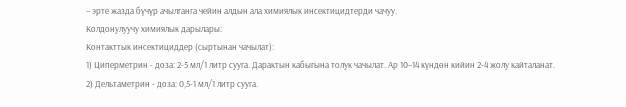– эрте жазда бүчүр ачылганга чейин алдын ала химиялык инсектицидтерди чачуу.
Колдонулуучу химиялык дарылары:
Контакттык инсектициддер (сыртынан чачылат):
1) Циперметрин - доза: 2-5 мл/1 литр сууга. Дарактын кабыгына толук чачылат. Ар 10–14 күндөн кийин 2-4 жолу кайталанат.
2) Дельтаметрин - доза: 0,5-1 мл/1 литр сууга.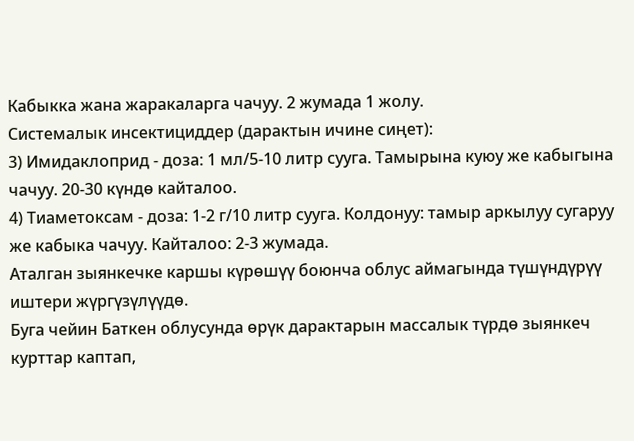Кабыкка жана жаракаларга чачуу. 2 жумада 1 жолу.
Системалык инсектициддер (дарактын ичине сиңет):
3) Имидаклоприд - доза: 1 мл/5-10 литр сууга. Тамырына куюу же кабыгына чачуу. 20-30 күндө кайталоо.
4) Тиаметоксам - доза: 1-2 г/10 литр сууга. Колдонуу: тамыр аркылуу сугаруу же кабыка чачуу. Кайталоо: 2-3 жумада.
Аталган зыянкечке каршы күрөшүү боюнча облус аймагында түшүндүрүү иштери жүргүзүлүүдө.
Буга чейин Баткен облусунда өрүк дарактарын массалык түрдө зыянкеч курттар каптап,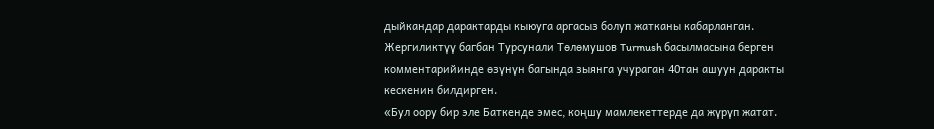дыйкандар дарактарды кыюуга аргасыз болуп жатканы кабарланган. Жергиликтүү багбан Турсунали Төлөмушов Turmush басылмасына берген комментарийинде өзүнүн багында зыянга учураган 40тан ашуун даракты кескенин билдирген.
«Бул оору бир эле Баткенде эмес, коңшу мамлекеттерде да жүрүп жатат.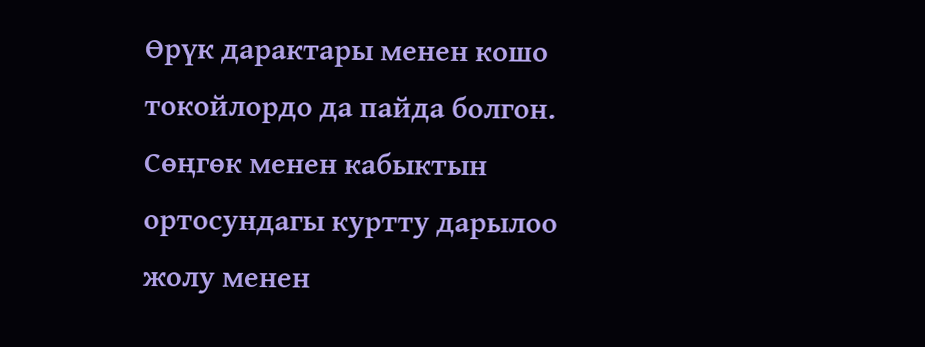Өрүк дарактары менен кошо токойлордо да пайда болгон. Сөңгөк менен кабыктын ортосундагы куртту дарылоо жолу менен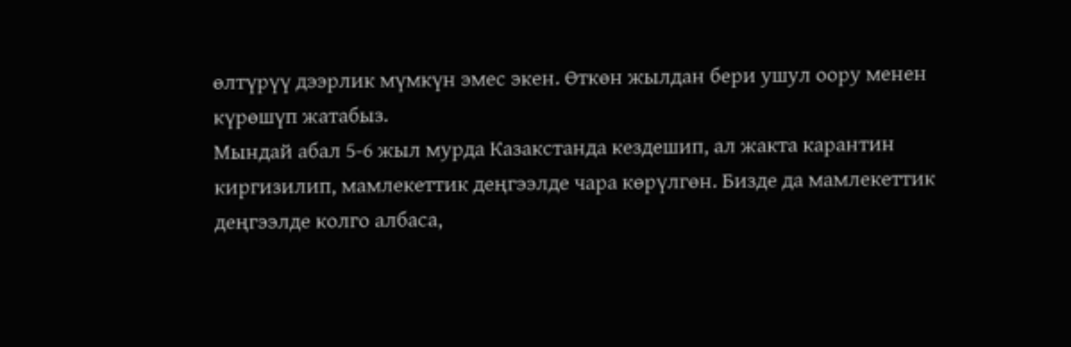өлтүрүү дээрлик мүмкүн эмес экен. Өткөн жылдан бери ушул оору менен күрөшүп жатабыз.
Мындай абал 5-6 жыл мурда Казакстанда кездешип, ал жакта карантин киргизилип, мамлекеттик деңгээлде чара көрүлгөн. Бизде да мамлекеттик деңгээлде колго албаса,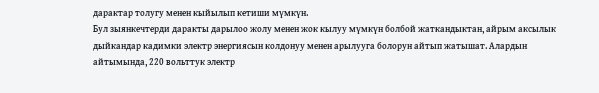дарактар толугу менен кыйылып кетиши мүмкүн.
Бул зыянкечтерди даракты дарылоо жолу менен жок кылуу мүмкүн болбой жаткандыктан, айрым аксылык дыйкандар кадимки электр энергиясын колдонуу менен арылууга болорун айтып жатышат. Алардын айтымында, 220 вольттук электр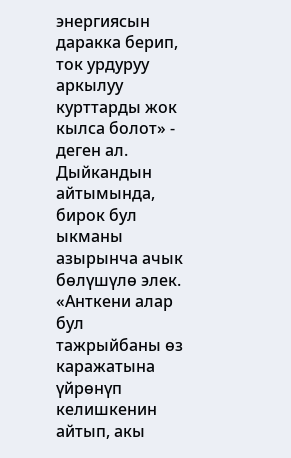энергиясын даракка берип, ток урдуруу аркылуу курттарды жок кылса болот» - деген ал.
Дыйкандын айтымында, бирок бул ыкманы азырынча ачык бөлүшүлө элек.
«Анткени алар бул тажрыйбаны өз каражатына үйрөнүп келишкенин айтып, акы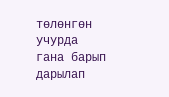төлөнгөн учурда гана барып дарылап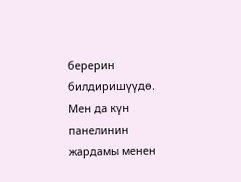берерин билдиришүүдө. Мен да күн панелинин жардамы менен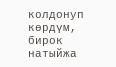колдонуп көрдүм, бирок натыйжа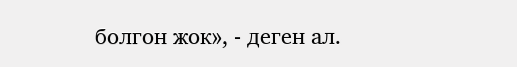болгон жок», - деген ал.